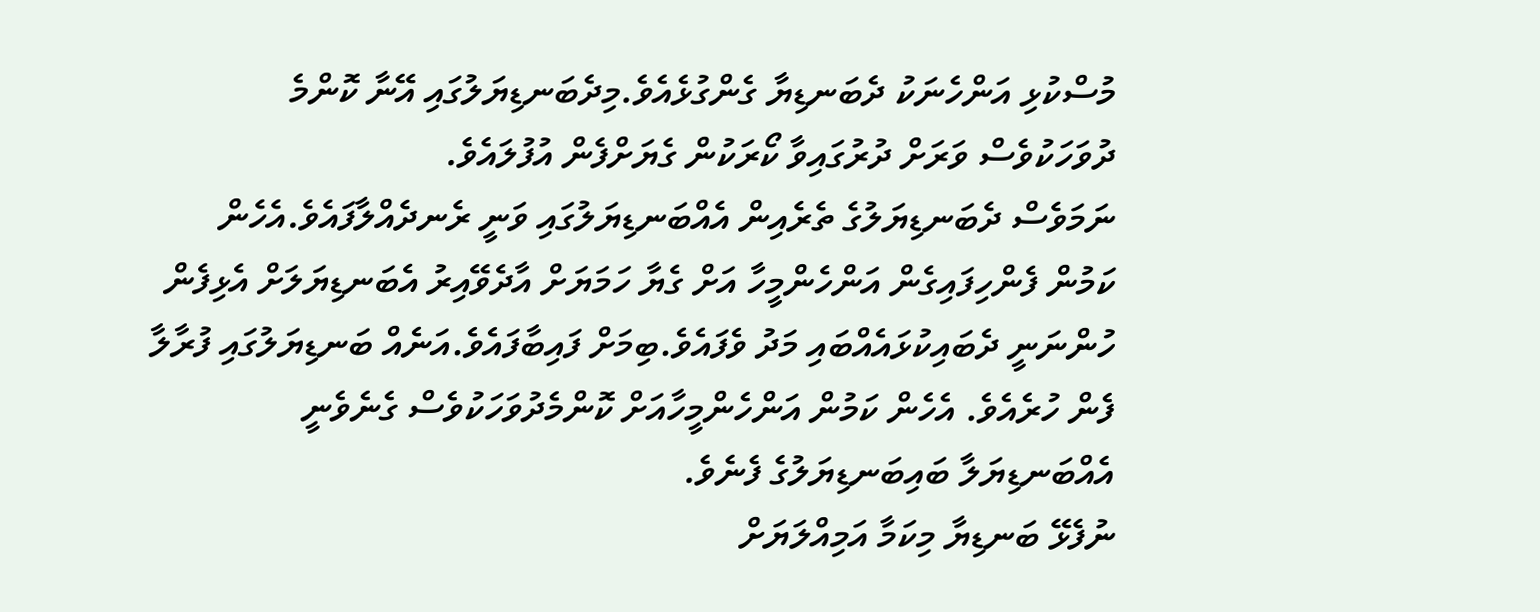މުސްކުޅި އަންހެނަކު ދެބަނޑިޔާ ގެންގުޅެއެވެ.މިދެބަނޑިޔަލުގައި އޭނާ ކޮންމެ ދުވަހަކުވެސް ވަރަށް ދުރުގައިވާ ކޯރަކުން ގެޔަށްފެން އުފުލައެވެ.
ނަމަވެސް ދެބަނޑިޔަލުގެ ތެރެއިން އެއްބަނޑިޔަލުގައި ވަނީ ރެނދެއްލާފައެވެ.އެހެން ކަމުން ފެންހިފައިގެން އަންހެންމީހާ އަށް ގެޔާ ހަމަޔަށް އާދެވޭއިރު އެބަނޑިޔަލަށް އެޅިފެން ހުންނަނީ ދެބައިކުޅައެއްބައި މަދު ވެފައެވެ.ބިމަށް ފައިބާފައެވެ.އަނެއް ބަނޑިޔަލުގައި ފުރާލާ ފެން ހުރެއެވެ. އެހެން ކަމުން އަންހެންމީހާއަށް ކޮންމެދުވަހަކުވެސް ގެނެވެނީ އެއްބަނޑިޔަލާ ބައިބަނޑިޔަލުގެ ފެނެވެ.
ނުފެޅޭ ބަނޑިޔާ މިކަމާ އަމިއްލަޔަށް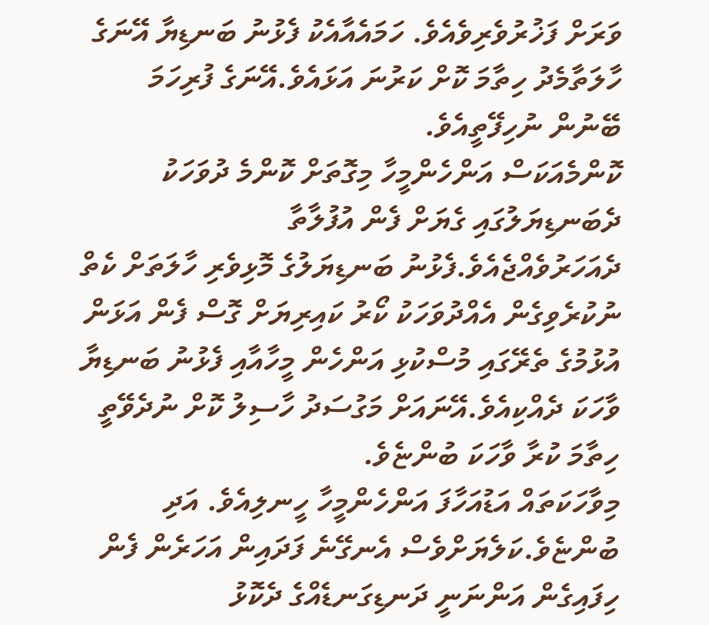ވަރަށް ފަޚުރުވެރިވެއެވެ. ހަމައެއާއެކު ފެޅުނު ބަނޑިޔާ އޭނަގެ ހާލަތާމެދު ހިތާމަ ކޮށް ކަރުނަ އަޅައެވެ.އޭނަގެ ފުރިހަމަ ބޭނުން ނުހިފޭތީއެވެ.
ކޮންމެއަކަސް އަންހެންމީހާ މިގޮތަށް ކޮންމެ ދުވަހަކު ދެބަނޑިޔަލުގައި ގެޔަށް ފެން އުފުލާތާ ދެއަހަރުވެއްޖެއެވެ.ފެޅުނު ބަނޑިޔަލުގެ މޮޅިވެރި ހާލަތަށް ކެތް ނުކުރެވިގެން އެއްދުވަހަކު ކޯރު ކައިރިޔަށް ގޮސް ފެން އަޅަން އުޅުމުގެ ތެރޭގައި މުސްކުޅި އަންހެން މީހާއާއި ފެޅުނު ބަނޑިޔާ ވާހަކަ ދެއްކިއެވެ.އޭނައަށް މަގުސަދު ހާސިލު ކޮށް ނުދެވޭތީ ހިތާމަ ކުރާ ވާހަކަ ބުންޏެވެ.
މިވާހަކަތައް އަޑުއަހާފަ އަންހެންމީހާ ހީނލިއެވެ. އަދި ބުންޏެވެ.ކަލެޔަށްވެސް އެނގޭނެ ފަދައިން އަހަރެން ފެން ހިފައިގެން އަންނަނީ ދަނޑިގަނޑެއްގެ ދެކޮޅު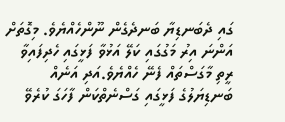ގައި ދެބަނޑިޔާ ބަނދެގެން ނޫންހެއްޔެވެ. މިގޮތަށް އަންނަ އިރު މަގުގައި ކަލޭ އަޅުވާ ފަޅީގައި ހެދިފައިވާ ރީތި މާގަސްތައް ފެނޭ ހެއްޔެވެ.އަދި އަނެއް ބަނޑިޔަލުގެ ފަޅީގައި ގަސްނެތްކަން ފާހަގަ ކުރެވޭ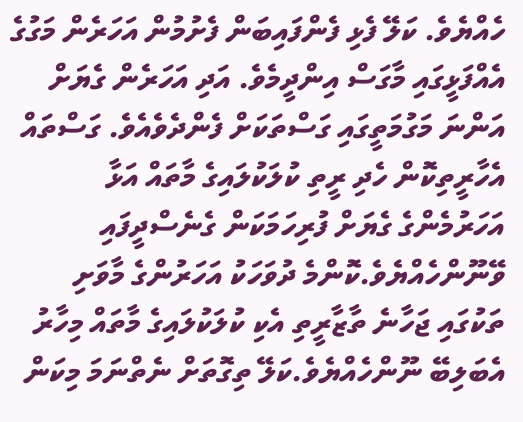ހެއްޔެވެ. ކަލޭ ފެޅި ފެންފައިބަން ފެށުމުން އަހަރެން މަގުގެ އެއްފަޅީގައި މާގަސް އިންދީމެވެ. އަދި އަހަރެން ގެޔަށް އަންނަ މަގުމަތީގައި ގަސްތަކަށް ފެންދެވެއެވެ. ގަސްތައް އެހާރީތިކޮން ހެދި ރީތި ކުލަކުލައިގެ މާތައް އަޅާ އަހަރުމެންގެ ގެޔަށް ފުރިހަމަކަން ގެނެސްދީފައި ވޭނޫންހެއްޔެވެ.ކޮންމެ ދުވަހަކު އަހަރުންގެ މާވަށި ތަކުގައި ޖަހާނެ ތާޒާރީތި އެކި ކުލަކުލައިގެ މާތައް މިހާރު އެބަލިބޭ ނޫންހެއްޔެވެ.ކަލޭ ތިގޮތަށް ނެތްނަމަ މިކަން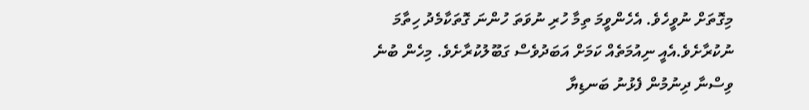މިގޮތަށް ނުވީހެވެ. އެހެންވީމަ ތިމާ ހުރި ނުވަތަ ހުންނަ ގޮތަކާމެދު ހިތާމަ ނުކުރާށެވެ.އެއީ ނިއުމަތެއް ކަމަށް އަބަދުވެސް ގަބޫލުކުރާށެވެ. މިހެން ބުނެ ވިސްނާ ދިނުމުން ފެޅުނު ބަނޑިޔާ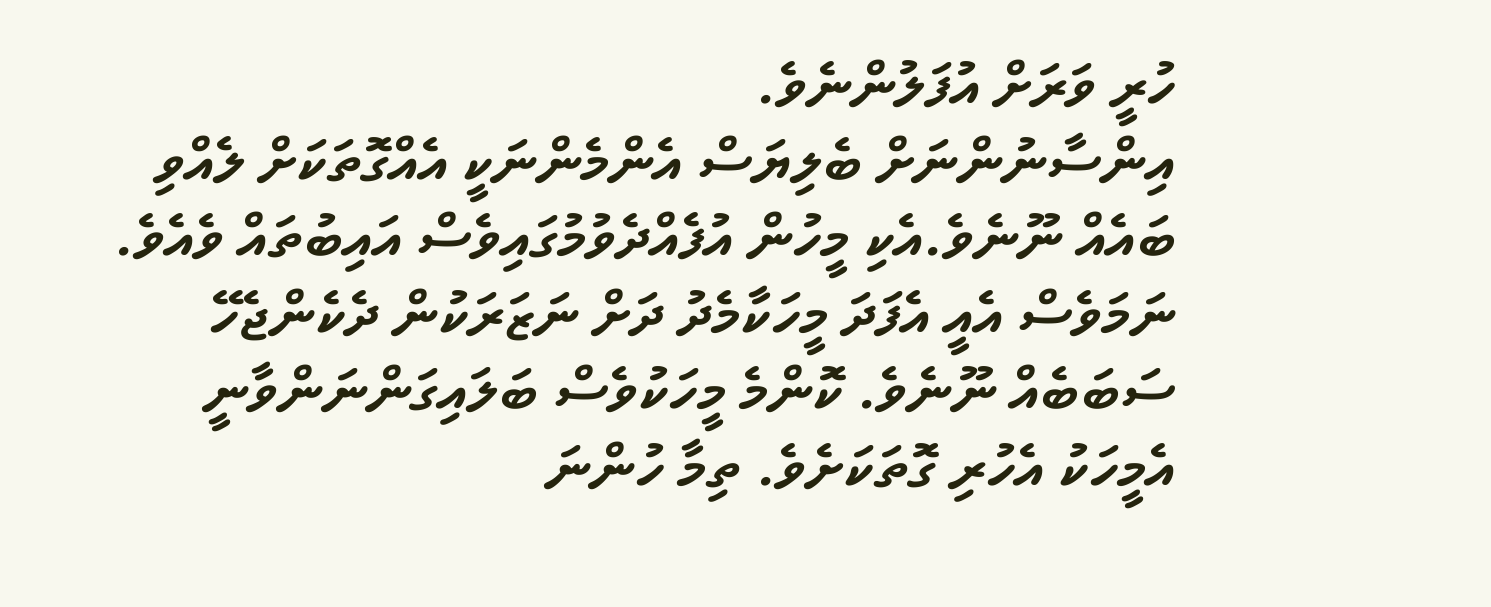ހުރީ ވަރަށް އުފަލުންނެވެ.
އިންސާނުންނަށް ބެލިޔަސް އެންމެންނަކީ އެއްގޮތަކަށް ލެއްވި ބައެއް ނޫނެވެ.އެކި މީހުން އުފެއްދެވުމުގައިވެސް އައިބުތައް ވެއެވެ. ނަމަވެސް އެއީ އެފަދަ މީހަކާމެދު ދަށް ނަޒަރަކުން ދެކެންޖެހޭ ސަބަބެއް ނޫނެވެ. ކޮންމެ މީހަކުވެސް ބަލައިގަންނަންވާނީ އެމީހަކު އެހުރި ގޮތަކަށެވެ. ތިމާ ހުންނަ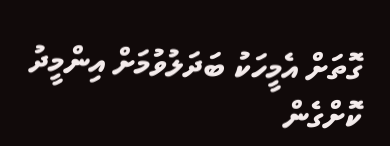ގޮތަށް އެމީހަކު ބަދަލުވުމަށް އިންމީދު ކޮށްގެން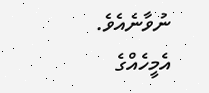ނުވާނެއެވެ. އެމީހެއްގެ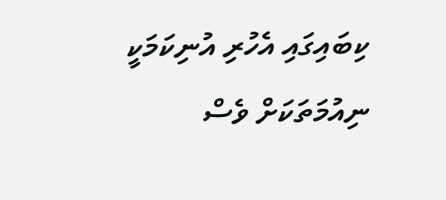ކިބައިގައި އެހުރި އުނިކަމަކީ ނިއުމަތަކަށް ވެސް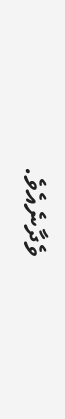ވެދާނެއެވެ.